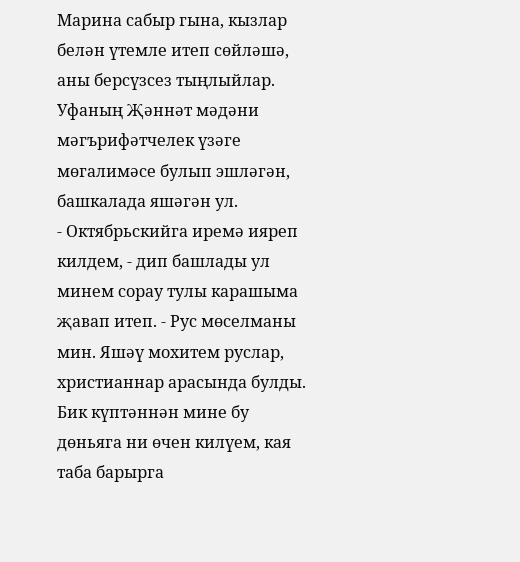Марина сабыр гына, кызлар белән үтемле итеп сөйләшә, аны берсүзсез тыңлыйлар. Уфаның Җәннәт мәдәни мәгърифәтчелек үзәге мөгалимәсе булып эшләгән, башкалада яшәгән ул.
‑ Октябрьскийга иремә ияреп килдем, ‑ дип башлады ул минем сорау тулы карашыма җавап итеп. - Рус мөселманы мин. Яшәү мохитем руслар, христианнар арасында булды. Бик күптәннән мине бу дөньяга ни өчен килүем, кая таба барырга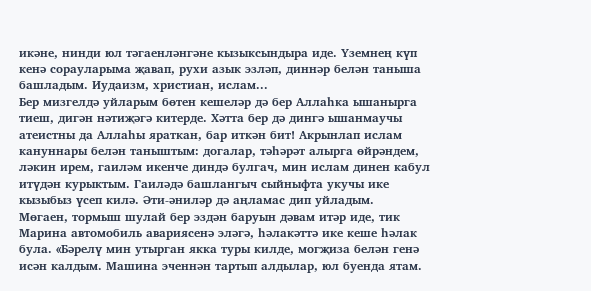икәне, нинди юл тәгаенләнгәне кызыксындыра иде. Үземнең күп кенә сорауларыма җавап, рухи азык эзләп, диннәр белән таныша башладым. Иудаизм, христиан, ислам...
Бер мизгелдә уйларым бөтен кешеләр дә бер Аллаһка ышанырга тиеш, дигән нәтиҗәгә китерде. Хәтта бер дә дингә ышанмаучы атеистны да Аллаһы яраткан, бар иткән бит! Акрынлап ислам кануннары белән таныштым: догалар, тәһәрәт алырга өйрәндем, ләкин ирем, гаиләм икенче диндә булгач, мин ислам динен кабул итүдән курыктым. Гаиләдә башлангыч сыйныфта укучы ике кызыбыз үсеп килә. Әти‑әниләр дә аңламас дип уйладым.
Мөгаен, тормыш шулай бер эздән баруын дәвам итәр иде, тик Марина автомобиль авариясенә эләгә, һәлакәттә ике кеше һәлак була. «Бәрелү мин утырган якка туры килде, могҗиза белән генә исән калдым. Машина эченнән тартып алдылар, юл буенда ятам.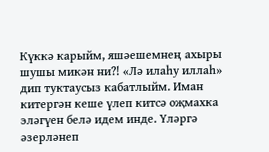Күккә карыйм, яшәешемнең ахыры шушы микән ни?! «Лә илаһу иллаһ» дип туктаусыз кабатлыйм. Иман китергән кеше үлеп китсә оҗмахка эләгүен белә идем инде. Үләргә әзерләнеп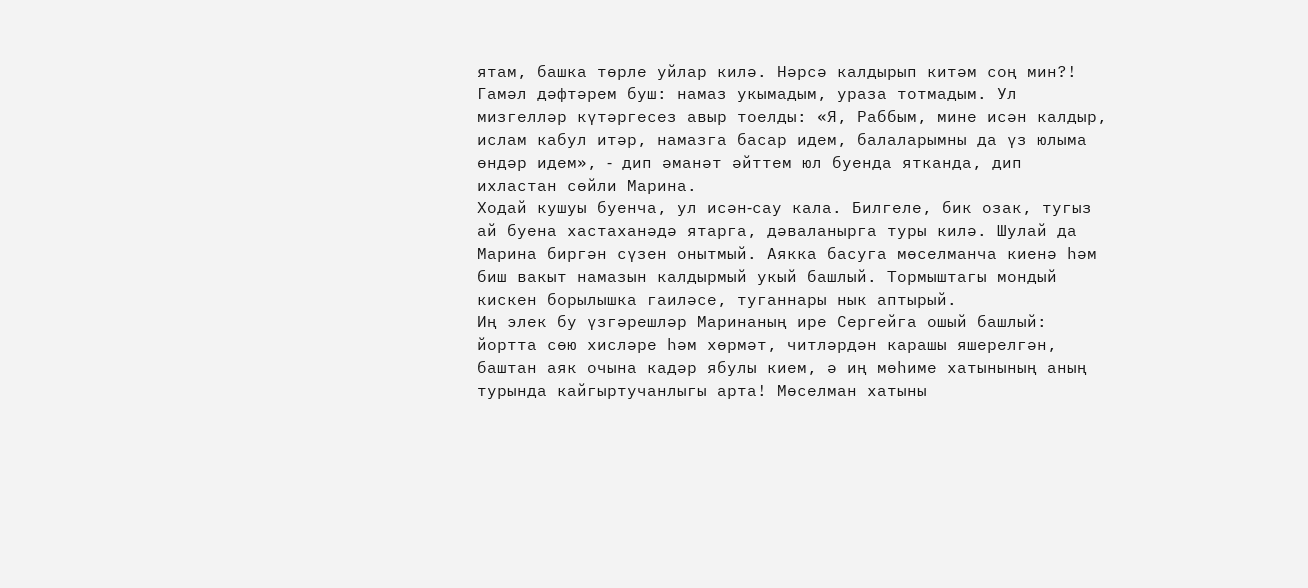ятам, башка төрле уйлар килә. Нәрсә калдырып китәм соң мин?! Гамәл дәфтәрем буш: намаз укымадым, ураза тотмадым. Ул мизгелләр күтәргесез авыр тоелды: «Я, Раббым, мине исән калдыр, ислам кабул итәр, намазга басар идем, балаларымны да үз юлыма өндәр идем», ‑ дип әманәт әйттем юл буенда ятканда, дип ихластан сөйли Марина.
Ходай кушуы буенча, ул исән‑сау кала. Билгеле, бик озак, тугыз ай буена хастаханәдә ятарга, дәваланырга туры килә. Шулай да Марина биргән сүзен онытмый. Аякка басуга мөселманча киенә һәм биш вакыт намазын калдырмый укый башлый. Тормыштагы мондый кискен борылышка гаиләсе, туганнары нык аптырый.
Иң элек бу үзгәрешләр Маринаның ире Сергейга ошый башлый: йортта сөю хисләре һәм хөрмәт, читләрдән карашы яшерелгән, баштан аяк очына кадәр ябулы кием, ә иң мөһиме хатынының аның турында кайгыртучанлыгы арта! Мөселман хатыны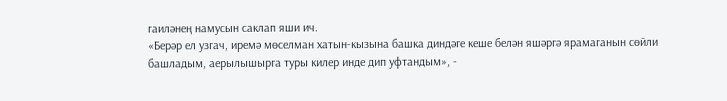гаиләнең намусын саклап яши ич.
«Берәр ел узгач, иремә мөселман хатын‑кызына башка диндәге кеше белән яшәргә ярамаганын сөйли башладым, аерылышырга туры килер инде дип уфтандым», ‑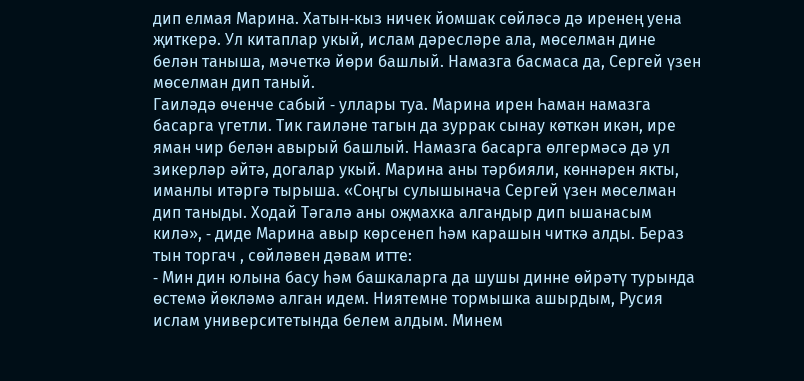дип елмая Марина. Хатын‑кыз ничек йомшак сөйләсә дә иренең уена җиткерә. Ул китаплар укый, ислам дәресләре ала, мөселман дине белән таныша, мәчеткә йөри башлый. Намазга басмаса да, Сергей үзен мөселман дип таный.
Гаиләдә өченче сабый ‑ уллары туа. Марина ирен Һаман намазга басарга үгетли. Тик гаиләне тагын да зуррак сынау көткән икән, ире яман чир белән авырый башлый. Намазга басарга өлгермәсә дә ул зикерләр әйтә, догалар укый. Марина аны тәрбияли, көннәрен якты, иманлы итәргә тырыша. «Соңгы сулышынача Сергей үзен мөселман дип таныды. Ходай Тәгалә аны оҗмахка алгандыр дип ышанасым килә», ‑ диде Марина авыр көрсенеп һәм карашын читкә алды. Бераз тын торгач , сөйләвен дәвам итте:
‑ Мин дин юлына басу һәм башкаларга да шушы динне өйрәтү турында өстемә йөкләмә алган идем. Ниятемне тормышка ашырдым, Русия ислам университетында белем алдым. Минем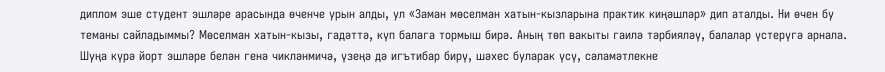диплом эше студент эшләре арасында өченче урын алды, ул «Заман мөселман хатын‑кызларына практик киңәшләр» дип аталды. Ни өчен бу теманы сайладыммы? Мөселман хатын‑кызы, гадәттә, күп балага тормыш бирә. Аның төп вакыты гаилә тәрбияләү, балалар үстерүгә арнала. Шуңа күрә йорт эшләре белән генә чикләнмичә, үзеңә дә игътибар бирү, шәхес буларак үсү, сәламәтлекне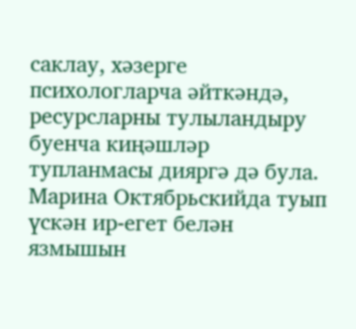саклау, хәзерге психологларча әйткәндә, ресурсларны тулыландыру буенча киңәшләр тупланмасы дияргә дә була.
Марина Октябрьскийда туып үскән ир‑егет белән язмышын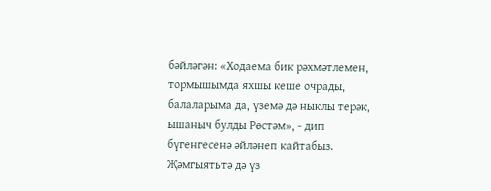бәйләгән: «Ходаема бик рәхмәтлемен, тормышымда яхшы кеше очрады, балаларыма да, үземә дә ныклы терәк, ышаныч булды Рөстәм», ‑ дип бүгенгесенә әйләнеп кайтабыз. Җәмгыятьтә дә үз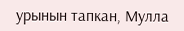урынын тапкан, Мулла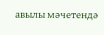авылы мәчетендә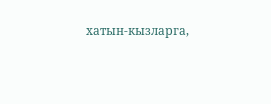хатын‑кызларга,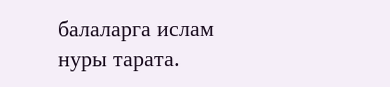балаларга ислам нуры тарата.